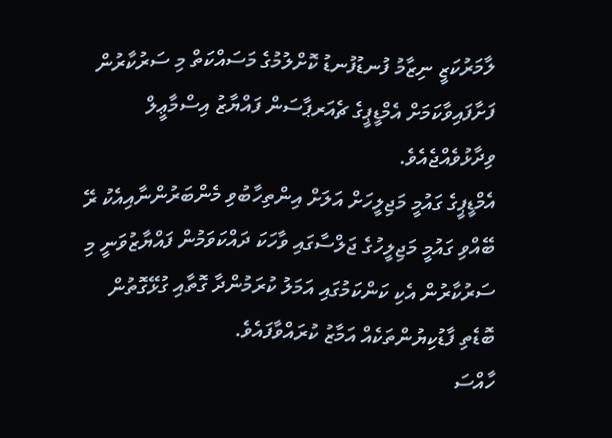ލާމަރުކަޒީ ނިޒާމު ފުނޑުފުނޑު ކޮށްލުމުގެ މަސައްކަތް މި ސަރުކާރުން ފަށާފައިވާކަމަށް އެމްޑީޕީގެ ޗެއަރޕާސަން ފައްޔާޒު އިސްމާޢީލް ވިދާޅުވެއްޖެއެވެ.
އެމްޑީޕީގެ ގައުމީ މަޖިލީހަށް އަލަށް އިންތިހާބުވި މެންބަރުންނާއިއެކު ރޭ ބޭއްވި ގައުމީ މަޖިލީހުގެ ޖަލްސާގައި ވާހަކަ ދައްކަވަމުން ފައްޔާޒުވަނީ މި ސަރުކާރުން އެކި ކަންކަމުގައި އަމަލު ކުރަމުންދާ ގޮތާއި ގުޅޭގޮތުން ބޮޑެތި ފާޑުކިޔުންތަކެއް އަމާޒު ކުރައްވާފައެވެ.
ހާއްސަ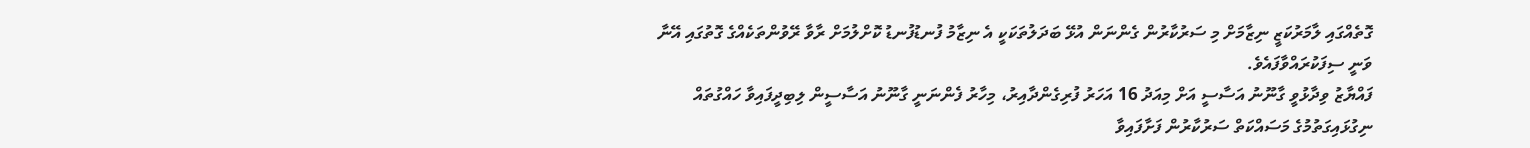ގޮތެއްގައި ލާމަރުކަޒީ ނިޒާމަށް މި ސަރުކާރުން ގެންނަން އުޅޭ ބަދަލުތަކަކީ އެ ނިޒާމު ފުނޑުފުނޑު ކޮށްލުމަށް ރާވާ ރޭވުންތަކެއްގެ ގޮތުގައި އޭނާ ވަނީ ސިފަކުރައްވާފައެވެ.
ފައްޔާޒު ވިދާޅުވީ ގާނޫނު އަސާސީ އަށް މިއަދު 16 އަހަރު ފުރިގެންދާއިރު، މިހާރު ފެންނަނީ ގާނޫނު އަސާސީން ލިބިދީފައިވާ ހައްގުތައް ނިގުޅައިގަތުމުގެ މަސައްކަތް ސަރުކާރުން ފަށާފައިވާ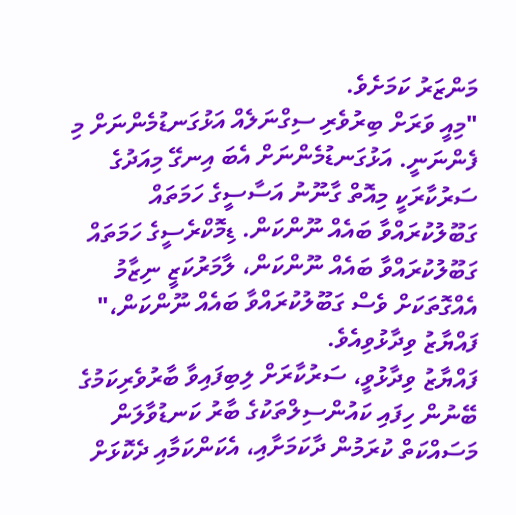މަންޒަރު ކަމަށެވެ.
"މިއީ ވަރަށް ބިރުވެރި ސިގްނަލެއް އަޅުގަނޑުމެންނަށް މި ފެންނަނީ. އަޅުގަނޑުމެންނަށް އެބަ އިނގޭ މިއަދުގެ ސަރުކާރަކީ މިއޮތް ގާނޫނު އަސާސީގެ ހަމަތައް ގަބޫލުކުރައްވާ ބައެއް ނޫންކަން. ޑިމޮކްރެސީގެ ހަމަތައް ގަބޫލުކުރައްވާ ބައެއް ނޫންކަން، ލާމަރުކަޒީ ނިޒާމު އެއްގޮތަކަށް ވެސް ގަބޫލުކުރައްވާ ބައެއް ނޫންކަން،" ފައްޔާޒު ވިދާޅުވިއެވެ.
ފައްޔާޒު ވިދާޅުވީ، ސަރުކާރަށް ލިބިފައިވާ ބާރުވެރިކަމުގެ ބޭނުން ހިފައި ކައުންސިލްތަކުގެ ބާރު ކަނޑުވާލަން މަސައްކަތް ކުރަމުން ދާކަމަށާއި، އެކަންކަމާއި ދެކޮޅަށް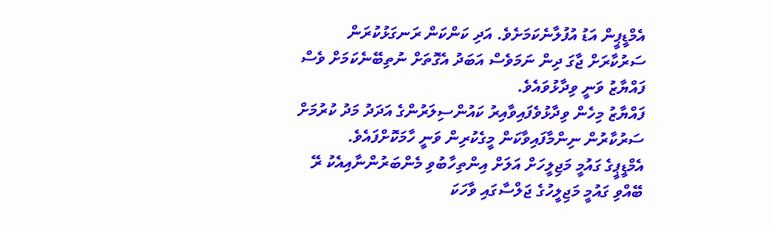އެމްޑީޕީން އަޑު އުފުލާނެކަމަށެވެ. އަދި ކަންކަން ރަނގަޅުކުރަން ސަރުކާރަށް ޖާގަ ދިން ނަމަވެސް އަބަދު އެގޮތަށް ނުތިބޭނެކަމަށް ވެސް ފައްޔާޒު ވަނީ ވިދާޅުވައެވެ.
ފައްޔާޒު މިހެން ވިދާޅުވެފައިވާއިރު ކައުންސިލަރުންގެ އަދަދު މަދު ކުރުމަށް ސަރުކާރުން ނިންމާފައިވާކަން މީގެކުރިން ވަނީ ހާމަކޮށްފައެވެ.
އެމްޑީޕީގެ ގައުމީ މަޖިލީހަށް އަލަށް އިންތިހާބުވި މެންބަރުންނާއިއެކު ރޭ ބޭއްވި ގައުމީ މަޖިލީހުގެ ޖަލްސާގައި ވާހަކަ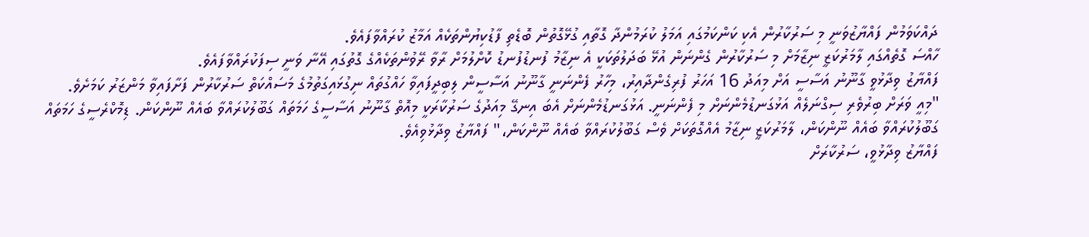ދައްކަވަމުން ފައްޔާޒުވަނީ މި ސަރުކާރުން އެކި ކަންކަމުގައި އަމަލު ކުރަމުންދާ ގޮތާއި ގުޅޭގޮތުން ބޮޑެތި ފާޑުކިޔުންތަކެއް އަމާޒު ކުރައްވާފައެވެ.
ހާއްސަ ގޮތެއްގައި ލާމަރުކަޒީ ނިޒާމަށް މި ސަރުކާރުން ގެންނަން އުޅޭ ބަދަލުތަކަކީ އެ ނިޒާމު ފުނޑުފުނޑު ކޮށްލުމަށް ރާވާ ރޭވުންތަކެއްގެ ގޮތުގައި އޭނާ ވަނީ ސިފަކުރައްވާފައެވެ.
ފައްޔާޒު ވިދާޅުވީ ގާނޫނު އަސާސީ އަށް މިއަދު 16 އަހަރު ފުރިގެންދާއިރު، މިހާރު ފެންނަނީ ގާނޫނު އަސާސީން ލިބިދީފައިވާ ހައްގުތައް ނިގުޅައިގަތުމުގެ މަސައްކަތް ސަރުކާރުން ފަށާފައިވާ މަންޒަރު ކަމަށެވެ.
"މިއީ ވަރަށް ބިރުވެރި ސިގްނަލެއް އަޅުގަނޑުމެންނަށް މި ފެންނަނީ. އަޅުގަނޑުމެންނަށް އެބަ އިނގޭ މިއަދުގެ ސަރުކާރަކީ މިއޮތް ގާނޫނު އަސާސީގެ ހަމަތައް ގަބޫލުކުރައްވާ ބައެއް ނޫންކަން. ޑިމޮކްރެސީގެ ހަމަތައް ގަބޫލުކުރައްވާ ބައެއް ނޫންކަން، ލާމަރުކަޒީ ނިޒާމު އެއްގޮތަކަށް ވެސް ގަބޫލުކުރައްވާ ބައެއް ނޫންކަން،" ފައްޔާޒު ވިދާޅުވިއެވެ.
ފައްޔާޒު ވިދާޅުވީ، ސަރުކާރަށް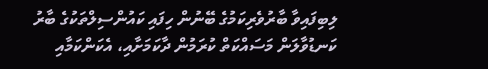ލިބިފައިވާ ބާރުވެރިކަމުގެ ބޭނުން ހިފައި ކައުންސިލްތަކުގެ ބާރު ކަނޑުވާލަން މަސައްކަތް ކުރަމުން ދާކަމަށާއި، އެކަންކަމާއި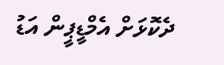ދެކޮޅަށް އެމްޑީޕީން އަޑު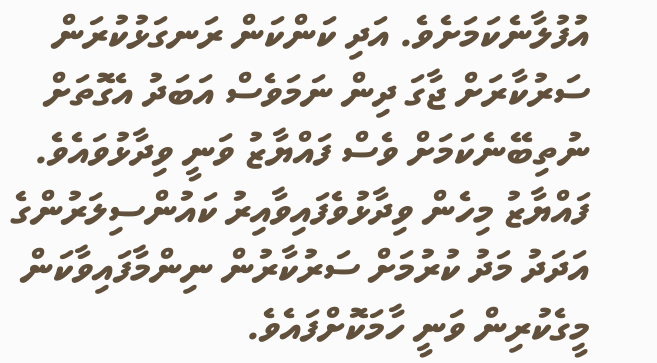އުފުލާނެކަމަށެވެ. އަދި ކަންކަން ރަނގަޅުކުރަން ސަރުކާރަށް ޖާގަ ދިން ނަމަވެސް އަބަދު އެގޮތަށް ނުތިބޭނެކަމަށް ވެސް ފައްޔާޒު ވަނީ ވިދާޅުވައެވެ.
ފައްޔާޒު މިހެން ވިދާޅުވެފައިވާއިރު ކައުންސިލަރުންގެ އަދަދު މަދު ކުރުމަށް ސަރުކާރުން ނިންމާފައިވާކަން މީގެކުރިން ވަނީ ހާމަކޮށްފައެވެ.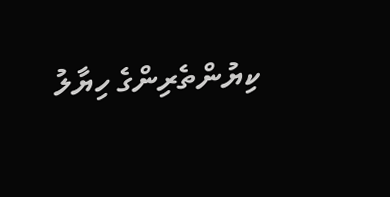ކިޔުންތެރިންގެ ހިޔާލު